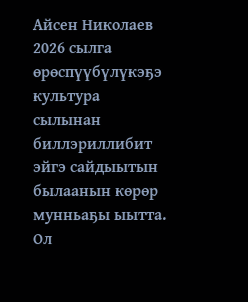Айсен Николаев 2026 сылга өрөспүүбүлүкэҕэ культура сылынан биллэриллибит эйгэ сайдыытын былаанын көрөр мунньаҕы ыытта. Ол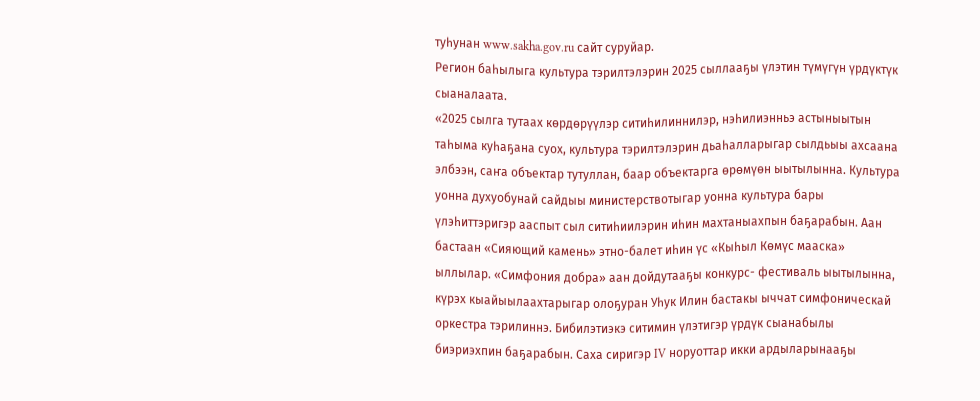туһунан www.sakha.gov.ru сайт суруйар.
Регион баһылыга культура тэрилтэлэрин 2025 сыллааҕы үлэтин түмүгүн үрдүктүк сыаналаата.
«2025 сылга тутаах көрдөрүүлэр ситиһилиннилэр, нэһилиэнньэ астыныытын таһыма куһаҕана суох, культура тэрилтэлэрин дьаһалларыгар сылдьыы ахсаана элбээн, саҥа объектар тутуллан, баар объектарга өрөмүөн ыытылынна. Культура уонна духуобунай сайдыы министерствотыгар уонна культура бары үлэһиттэригэр ааспыт сыл ситиһиилэрин иһин махтаныахпын баҕарабын. Аан бастаан «Сияющий камень» этно-балет иһин үс «Кыһыл Көмүс мааска» ыллылар. «Симфония добра» аан дойдутааҕы конкурс- фестиваль ыытылынна, күрэх кыайыылаахтарыгар олоҕуран Уһук Илин бастакы ыччат симфоническай оркестра тэрилиннэ. Бибилэтиэкэ ситимин үлэтигэр үрдүк сыанабылы биэриэхпин баҕарабын. Саха сиригэр IV норуоттар икки ардыларынааҕы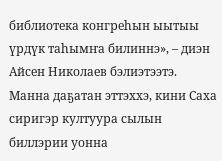библиотека конгреһын ыытыы үрдүк таһымҥа билиннэ», – диэн Айсен Николаев бэлиэтээтэ.
Манна даҕатан эттэххэ, кини Саха сиригэр култуура сылын биллэрии уонна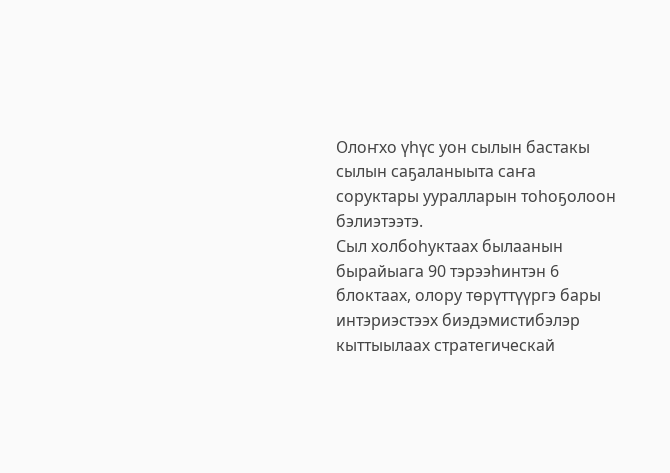Олоҥхо үһүс уон сылын бастакы сылын саҕаланыыта саҥа соруктары ууралларын тоһоҕолоон бэлиэтээтэ.
Сыл холбоһуктаах былаанын бырайыага 90 тэрээһинтэн 6 блоктаах, олору төрүттүүргэ бары интэриэстээх биэдэмистибэлэр кыттыылаах стратегическай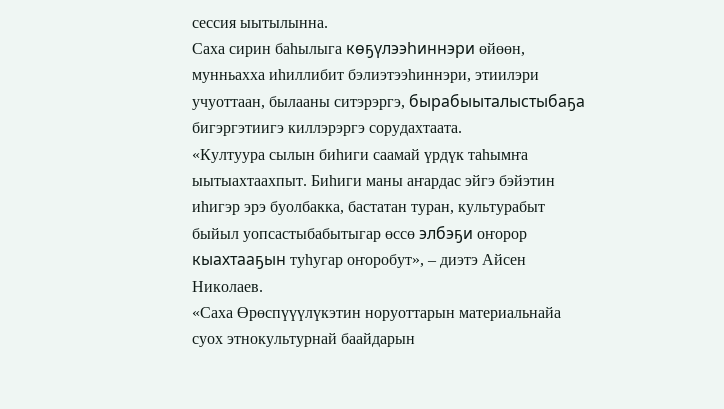сессия ыытылынна.
Саха сирин баһылыга көҕүлээһиннэри өйөөн, мунньахха иһиллибит бэлиэтээһиннэри, этиилэри учуоттаан, былааны ситэрэргэ, бырабыыталыстыбаҕа бигэргэтиигэ киллэрэргэ сорудахтаата.
«Култуура сылын биһиги саамай үрдүк таһымҥа ыытыахтаахпыт. Биһиги маны аҥардас эйгэ бэйэтин иһигэр эрэ буолбакка, бастатан туран, культурабыт быйыл уопсастыбабытыгар өссө элбэҕи оҥорор кыахтааҕын туһугар оҥоробут», – диэтэ Айсен Николаев.
«Саха Өрөспүүүлүкэтин норуоттарын материальнайа суох этнокультурнай баайдарын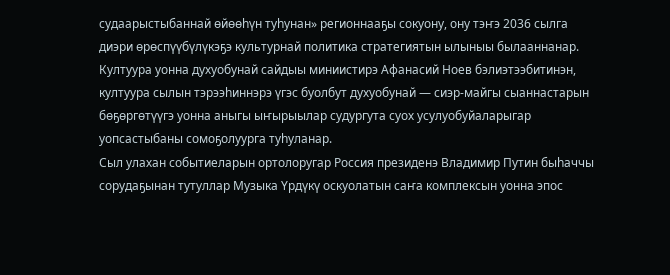судаарыстыбаннай өйөөһүн туһунан» регионнааҕы сокуону, ону тэҥэ 2036 сылга диэри өрөспүүбүлүкэҕэ культурнай политика стратегиятын ылыныы былааннанар.
Култуура уонна духуобунай сайдыы миниистирэ Афанасий Ноев бэлиэтээбитинэн, култуура сылын тэрээһиннэрэ үгэс буолбут духуобунай — сиэр-майгы сыаннастарын бөҕөргөтүүгэ уонна аныгы ыҥырыылар судургута суох усулуобуйаларыгар уопсастыбаны сомоҕолуурга туһуланар.
Сыл улахан событиеларын ортолоругар Россия президенэ Владимир Путин быһаччы сорудаҕынан тутуллар Музыка Үрдүкү оскуолатын саҥа комплексын уонна эпос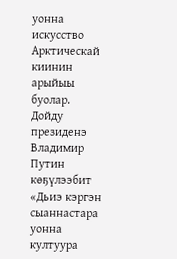уонна искусство Арктическай киинин арыйыы буолар.
Дойду президенэ Владимир Путин көҕүлээбит «Дьиэ кэргэн сыаннастара уонна култуура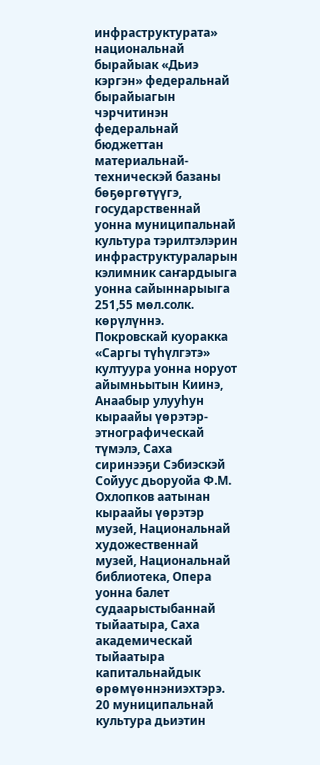инфраструктурата» национальнай бырайыак «Дьиэ кэргэн» федеральнай бырайыагын чэрчитинэн федеральнай бюджеттан материальнай-техническэй базаны бөҕөргөтүүгэ, государственнай уонна муниципальнай культура тэрилтэлэрин инфраструктураларын кэлимник саҥардыыга уонна сайыннарыыга 251,55 мөл.солк. көрүлүннэ.
Покровскай куоракка «Саргы түһүлгэтэ» култуура уонна норуот айымньытын Киинэ, Анаабыр улууһун кыраайы үөрэтэр-этнографическай түмэлэ, Саха сиринээҕи Сэбиэскэй Сойуус дьоруойа Ф.М. Охлопков аатынан кыраайы үөрэтэр музей, Национальнай художественнай музей, Национальнай библиотека, Опера уонна балет судаарыстыбаннай тыйаатыра, Саха академическай тыйаатыра капитальнайдык өрөмүөннэниэхтэрэ.
20 муниципальнай культура дьиэтин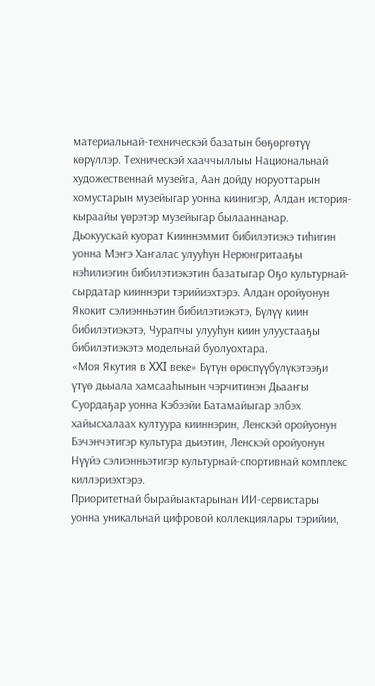материальнай-техническэй базатын бөҕөргөтүү көрүллэр. Техническэй хааччыллыы Национальнай художественнай музейга, Аан дойду норуоттарын хомустарын музейыгар уонна киинигэр, Алдан история-кыраайы үөрэтэр музейыгар былааннанар.
Дьокуускай куорат Кииннэммит бибилэтиэкэ тиһигин уонна Мэҥэ Хаҥалас улууһун Нерюнгритааҕы нэһилиэгин бибилэтиэкэтин базатыгар Оҕо культурнай-сырдатар кииннэри тэрийиэхтэрэ. Алдан оройуонун Якокит сэлиэнньэтин бибилэтиэкэтэ, Бүлүү киин бибилэтиэкэтэ, Чурапчы улууһун киин улуустааҕы бибилэтиэкэтэ модельнай буолуохтара.
«Моя Якутия в XXI веке» Бүтүн өрөспүүбүлүкэтээҕи үтүө дьыала хамсааһынын чэрчитинэн Дьааҥы Суордаҕар уонна Кэбээйи Батамайыгар элбэх хайысхалаах култуура кииннэрин, Ленскэй оройуонун Бэчэнчэтигэр культура дьиэтин, Ленскэй оройуонун Нүүйэ сэлиэнньэтигэр культурнай-спортивнай комплекс киллэриэхтэрэ.
Приоритетнай бырайыактарынан ИИ-сервистары уонна уникальнай цифровой коллекциялары тэрийии,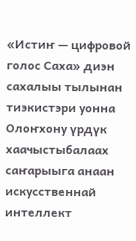«Истиҥ — цифровой голос Саха» диэн сахалыы тылынан тиэкистэри уонна Олоҥхону үрдүк хаачыстыбалаах саҥарыыга анаан искусственнай интеллект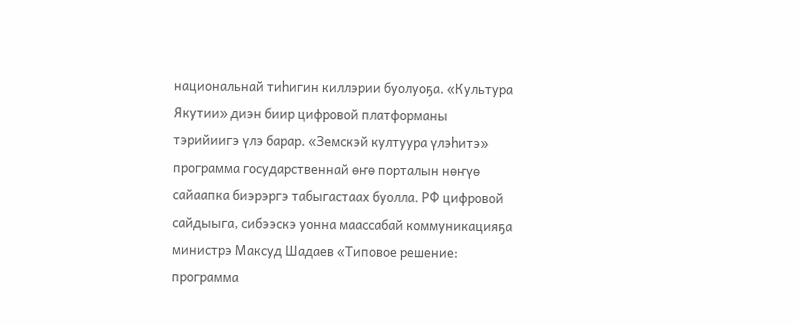национальнай тиһигин киллэрии буолуоҕа. «Культура Якутии» диэн биир цифровой платформаны тэрийиигэ үлэ барар. «Земскэй култуура үлэһитэ» программа государственнай өҥө порталын нөҥүө сайаапка биэрэргэ табыгастаах буолла. РФ цифровой сайдыыга, сибээскэ уонна маассабай коммуникацияҕа министрэ Максуд Шадаев «Типовое решение: программа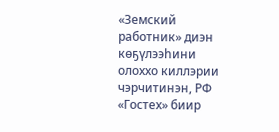«Земский работник» диэн көҕүлээһини олоххо киллэрии чэрчитинэн, РФ «Гостех» биир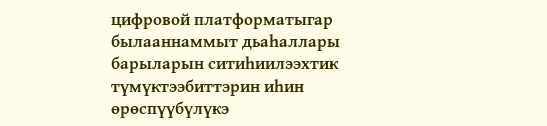цифровой платформатыгар былааннаммыт дьаһаллары барыларын ситиһиилээхтик түмүктээбиттэрин иһин өрөспүүбүлүкэ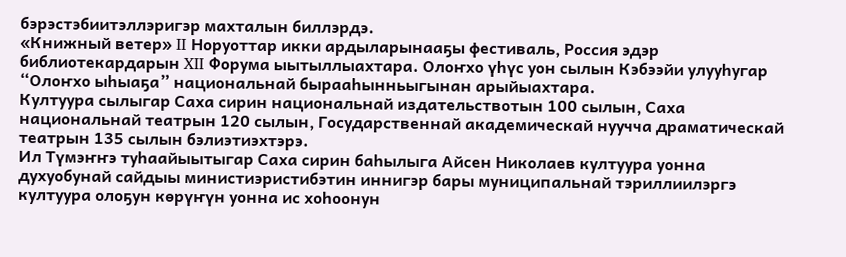бэрэстэбиитэллэригэр махталын биллэрдэ.
«Книжный ветер» II Норуоттар икки ардыларынааҕы фестиваль, Россия эдэр библиотекардарын XII Форума ыытыллыахтара. Олоҥхо үһүс уон сылын Кэбээйи улууһугар “Олоҥхо ыһыаҕа” национальнай бырааһынньыгынан арыйыахтара.
Култуура сылыгар Саха сирин национальнай издательствотын 100 сылын, Саха национальнай театрын 120 сылын, Государственнай академическай нуучча драматическай театрын 135 сылын бэлиэтиэхтэрэ.
Ил Түмэҥҥэ туһаайыытыгар Саха сирин баһылыга Айсен Николаев култуура уонна духуобунай сайдыы министиэристибэтин иннигэр бары муниципальнай тэриллиилэргэ култуура олоҕун көрүҥүн уонна ис хоһоонун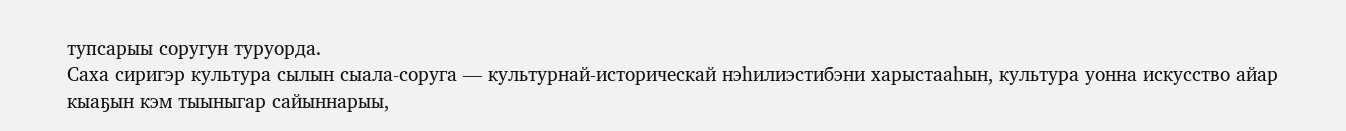тупсарыы соругун туруорда.
Саха сиригэр культура сылын сыала-соруга — культурнай-историческай нэһилиэстибэни харыстааһын, культура уонна искусство айар кыаҕын кэм тыыныгар сайыннарыы,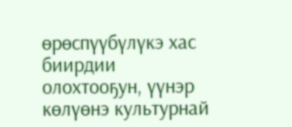өрөспүүбүлүкэ хас биирдии олохтооҕун, үүнэр көлүөнэ культурнай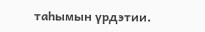таһымын үрдэтии.